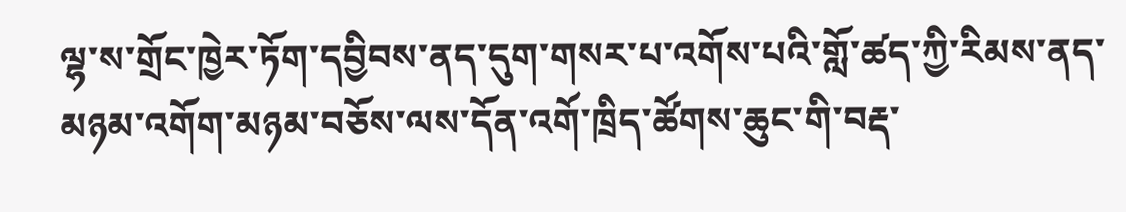ལྷ་ས་གྲོང་ཁྱེར་ཏོག་དབྱིབས་ནད་དུག་གསར་པ་འགོས་པའི་གློ་ཚད་ཀྱི་རིམས་ནད་མཉམ་འགོག་མཉམ་བཅོས་ལས་དོན་འགོ་ཁྲིད་ཚོགས་ཆུང་གི་བརྡ་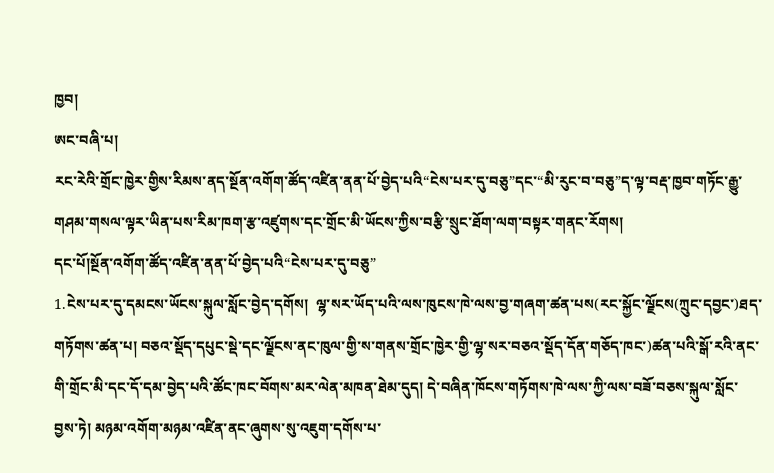ཁྱབ།
ཨང་བཞི་པ།
རང་རེའི་གྲོང་ཁྱེར་གྱིས་རིམས་ནད་སྔོན་འགོག་ཚོད་འཛིན་ནན་པོ་བྱེད་པའི“ངེས་པར་དུ་བཅུ”དང་“མི་རུང་བ་བཅུ”ད་ལྟ་བརྡ་ཁྱབ་གཏོང་རྒྱུ་གཤམ་གསལ་ལྟར་ཡིན་པས་རིམ་ཁག་རྩ་འཛུགས་དང་གྲོང་མི་ཡོངས་ཀྱིས་བརྩི་སྲུང་ཐོག་ལག་བསྟར་གནང་རོགས།
དང་པོ།སྔོན་འགོག་ཚོད་འཛིན་ནན་པོ་བྱེད་པའི“ངེས་པར་དུ་བཅུ”
1.ངེས་པར་དུ་དམངས་ཡོངས་སྐུལ་སློང་བྱེད་དགོས།  ལྷ་སར་ཡོད་པའི་ལས་ཁུངས་ཁེ་ལས་བྱ་གཞག་ཚན་པས(རང་སྐྱོང་ལྗོངས(ཀྲུང་དབྱང་)ཐད་གཏོགས་ཚན་པ། བཅའ་སྡོད་དཔུང་སྡེ་དང་ལྗོངས་ནང་ཁུལ་གྱི་ས་གནས་གྲོང་ཁྱེར་གྱི་ལྷ་སར་བཅའ་སྡོད་དོན་གཅོད་ཁང་)ཚན་པའི་སྒོ་རའི་ནང་གི་གྲོང་མི་དང་དོ་དམ་བྱེད་པའི་ཚོང་ཁང་བོགས་མར་ལེན་མཁན་ཐེམ་དུད། དེ་བཞིན་ཁོངས་གཏོགས་ཁེ་ལས་ཀྱི་ལས་བཟོ་བཅས་སྐུལ་སློང་བྱས་ཏེ། མཉམ་འགོག་མཉམ་འཛིན་ནང་ཞུགས་སུ་འཇུག་དགོས་པ་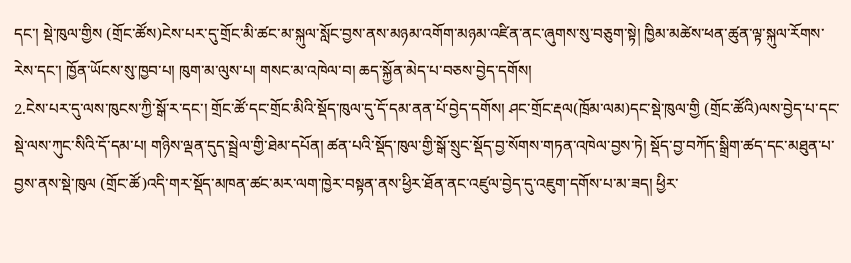དང་། སྡེ་ཁུལ་གྱིས (གྲོང་ཚོས)ངེས་པར་དུ་གྲོང་མི་ཚང་མ་སྐུལ་སློང་བྱས་ནས་མཉམ་འགོག་མཉམ་འཛིན་ནང་ཞུགས་སུ་བཅུག་སྟེ། ཁྱིམ་མཚེས་ཕན་ཚུན་ལྟ་སྐུལ་རོགས་རེས་དང་། ཁྱོན་ཡོངས་སུ་ཁྱབ་པ། ཁུག་མ་ལུས་པ། གསང་མ་འཁེལ་བ། ཆད་སྐྱོན་མེད་པ་བཅས་བྱེད་དགོས།
2.ངེས་པར་དུ་ལས་ཁུངས་ཀྱི་སྒོ་ར་དང་། གྲོང་ཚོ་དང་གྲོང་མིའི་སྡོད་ཁུལ་དུ་དོ་དམ་ནན་པོ་བྱེད་དགོས། ཤང་གྲོང་རྡལ(ཁྲོམ་ལམ)དང་སྡེ་ཁུལ་གྱི (གྲོང་ཚོའི)ལས་བྱེད་པ་དང་སྡེ་ལས་ཀུང་སིའི་དོ་དམ་པ། གཉིས་ལྡན་དུད་སྦྲེལ་གྱི་ཐེམ་དཔོན། ཚན་པའི་སྡོད་ཁུལ་གྱི་སྒོ་སྲུང་སྡོད་བྱ་སོགས་གཏན་འཁེལ་བྱས་ཏེ། སྡོད་བྱ་བཀོད་སྒྲིག་ཚད་དང་མཐུན་པ་བྱས་ནས་སྡེ་ཁུལ (གྲོང་ཚོ)འདི་གར་སྡོད་མཁན་ཚང་མར་ལག་ཁྱེར་བསྟན་ནས་ཕྱིར་ཐོན་ནང་འཛུལ་བྱེད་དུ་འཇུག་དགོས་པ་མ་ཟད། ཕྱིར་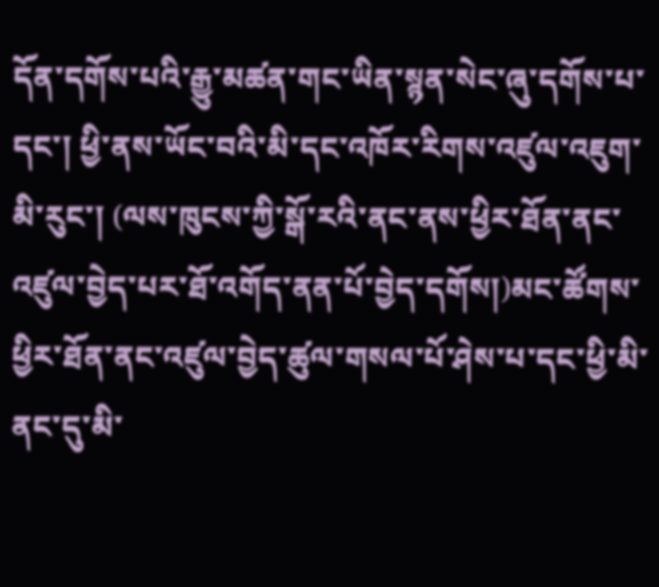དོན་དགོས་པའི་རྒྱུ་མཚན་གང་ཡིན་སྙན་སེང་ཞུ་དགོས་པ་དང་། ཕྱི་ནས་ཡོང་བའི་མི་དང་འཁོར་རིགས་འཛུལ་འཇུག་མི་རུང་། (ལས་ཁུངས་ཀྱི་སྒོ་རའི་ནང་ནས་ཕྱིར་ཐོན་ནང་འཛུལ་བྱེད་པར་ཐོ་འགོད་ནན་པོ་བྱེད་དགོས།)མང་ཚོགས་ཕྱིར་ཐོན་ནང་འཛུལ་བྱེད་ཚུལ་གསལ་པོ་ཤེས་པ་དང་ཕྱི་མི་ནང་དུ་མི་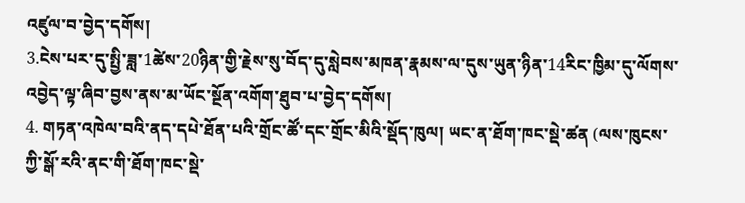འཛུལ་བ་བྱེད་དགོས།
3.ངེས་པར་དུ་སྤྱི་ཟླ་1ཚེས་20ཉིན་གྱི་རྗེས་སུ་བོད་དུ་སླེབས་མཁན་རྣམས་ལ་དུས་ཡུན་ཉིན་14རིང་ཁྱིམ་དུ་ལོགས་འབྱེད་ལྟ་ཞིབ་བྱས་ནས་མ་ཡོང་སྔོན་འགོག་ཐུབ་པ་བྱེད་དགོས།
4. གཏན་འཁེལ་བའི་ནད་དཔེ་ཐོན་པའི་གྲོང་ཚོ་དང་གྲོང་མིའི་སྡོད་ཁུལ། ཡང་ན་ཐོག་ཁང་སྡེ་ཚན (ལས་ཁུངས་ཀྱི་སྒོ་རའི་ནང་གི་ཐོག་ཁང་སྡེ་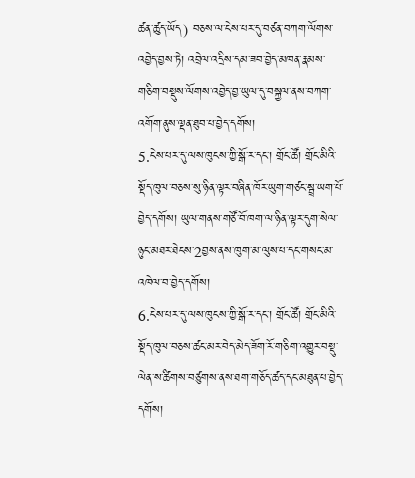ཚན་ཚུད་ཡོད) བཅས་ལ་ངེས་པར་དུ་བཙན་བཀག་ལོགས་འབྱེད་བྱས་ཏེ། འབྲེལ་འདྲིས་དམ་ཟབ་བྱེད་མཁན་རྣམས་གཅིག་བསྡུས་ལོགས་འབྱེད་བྱ་ཡུལ་དུ་བསྐྱལ་ནས་བཀག་འགོག་ནུས་ལྡན་ཐུབ་པ་བྱེད་དགོས།
5.ངེས་པར་དུ་ལས་ཁུངས་ཀྱི་སྒོ་ར་དང་། གྲོང་ཚོ། གྲོང་མིའི་སྡོད་ཁུལ་བཅས་སུ་ཉིན་ལྟར་བཞིན་ཁོར་ཡུག་གཙང་སྦྲ་ཡག་པོ་བྱེད་དགོས། ཡུལ་གནས་གཙོ་བོ་ཁག་ལ་ཉིན་ལྟར་དུག་སེལ་ཉུང་མཐར་ཐེངས་2བྱས་ནས་ཁུག་མ་ལུས་པ་དང་གསང་མ་འཁེལ་བ་བྱེད་དགོས།
6.ངེས་པར་དུ་ལས་ཁུངས་ཀྱི་སྒོ་ར་དང་། གྲོང་ཚོ། གྲོང་མིའི་སྡོད་ཁུལ་བཅས་ཚང་མར་བེད་མེད་ཟོག་རོ་གཅིག་འགྱུར་བསྡུ་ལེན་ས་ཚིགས་བཙུགས་ནས་ཐག་གཅོད་ཚད་དང་མཐུན་པ་བྱེད་དགོས།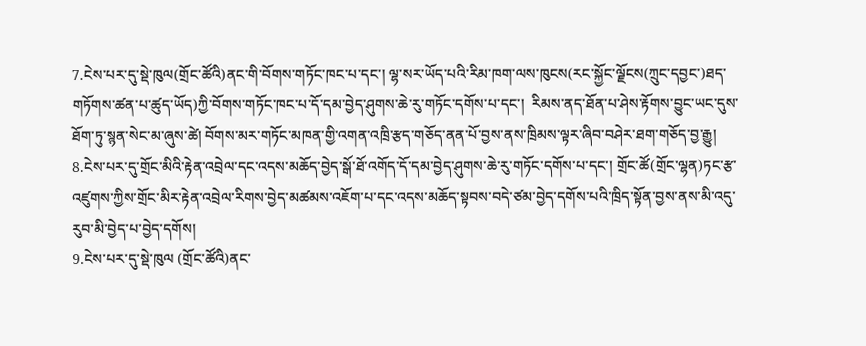7.ངེས་པར་དུ་སྡེ་ཁུལ(གྲོང་ཚོའི)ནང་གི་བོགས་གཏོང་ཁང་པ་དང་། ལྷ་སར་ཡོད་པའི་རིམ་ཁག་ལས་ཁུངས(རང་སྐྱོང་ལྗོངས(ཀྲུང་དབྱང་)ཐད་གཏོགས་ཚན་པ་ཚུད་ཡོད)ཀྱི་བོགས་གཏོང་ཁང་པ་དོ་དམ་བྱེད་ཤུགས་ཆེ་རུ་གཏོང་དགོས་པ་དང་།  རིམས་ནད་ཐོན་པ་ཤེས་རྟོགས་བྱུང་ཡང་དུས་ཐོག་ཏུ་སྙན་སེང་མ་ཞུས་ཚེ། བོགས་མར་གཏོང་མཁན་གྱི་འགན་འཁྲི་རྩད་གཅོད་ནན་པོ་བྱས་ནས་ཁྲིམས་ལྟར་ཞིབ་བཤེར་ཐག་གཅོད་བྱ་རྒྱུ།
8.ངེས་པར་དུ་གྲོང་མིའི་རྟེན་འབྲེལ་དང་འདས་མཆོད་བྱེད་སྒོ་ཐོ་འགོད་དོ་དམ་བྱེད་ཤུགས་ཆེ་རུ་གཏོང་དགོས་པ་དང་། གྲོང་ཚོ(གྲོང་ལྷན)ཏང་རྩ་འཛུགས་ཀྱིས་གྲོང་མིར་རྟེན་འབྲེལ་རིགས་བྱེད་མཚམས་འཇོག་པ་དང་འདས་མཆོད་སྟབས་བདེ་ཙམ་བྱེད་དགོས་པའི་ཁྲིད་སྟོན་བྱས་ནས་མི་འདུ་རུབ་མི་བྱེད་པ་བྱེད་དགོས།
9.ངེས་པར་དུ་སྡེ་ཁུལ (གྲོང་ཚོའི)ནང་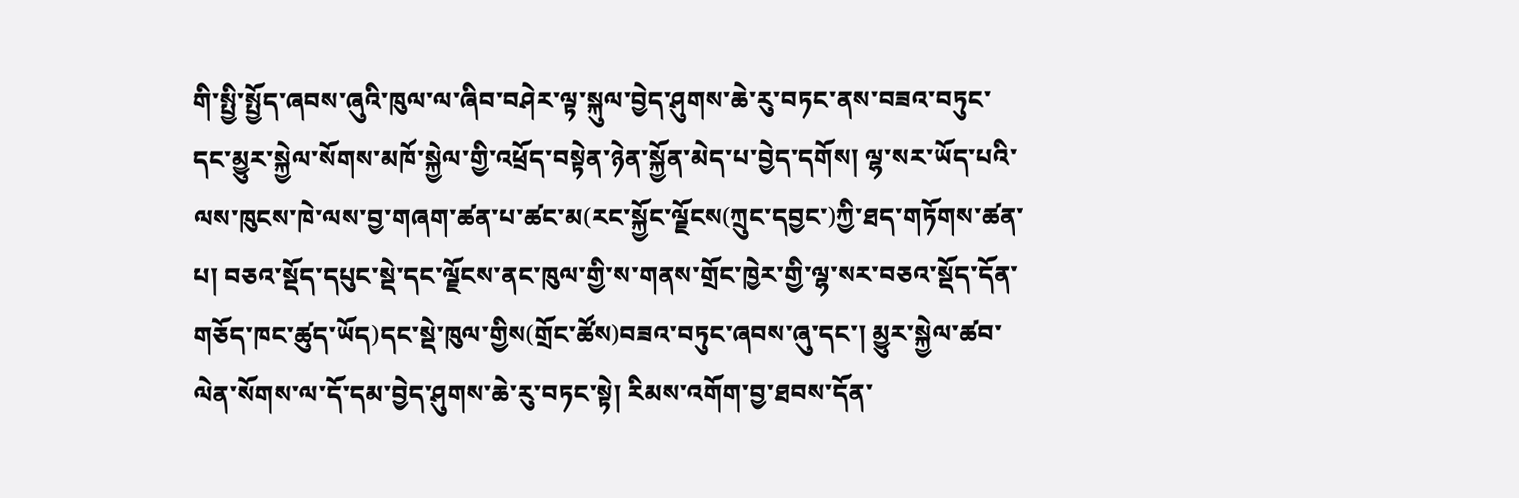གི་སྤྱི་སྤྱོད་ཞབས་ཞུའི་ཁུལ་ལ་ཞིབ་བཤེར་ལྟ་སྐུལ་བྱེད་ཤུགས་ཆེ་རུ་བཏང་ནས་བཟའ་བཏུང་དང་མྱུར་སྐྱེལ་སོགས་མཁོ་སྐྱེལ་གྱི་འཕྲོད་བསྟེན་ཉེན་སྐྱོན་མེད་པ་བྱེད་དགོས། ལྷ་སར་ཡོད་པའི་ལས་ཁུངས་ཁེ་ལས་བྱ་གཞག་ཚན་པ་ཚང་མ(རང་སྐྱོང་ལྗོངས(ཀྲུང་དབྱང་)ཀྱི་ཐད་གཏོགས་ཚན་པ། བཅའ་སྡོད་དཔུང་སྡེ་དང་ལྗོངས་ནང་ཁུལ་གྱི་ས་གནས་གྲོང་ཁྱེར་གྱི་ལྷ་སར་བཅའ་སྡོད་དོན་གཅོད་ཁང་ཚུད་ཡོད)དང་སྡེ་ཁུལ་གྱིས(གྲོང་ཚོས)བཟའ་བཏུང་ཞབས་ཞུ་དང་། མྱུར་སྐྱེལ་ཚབ་ལེན་སོགས་ལ་དོ་དམ་བྱེད་ཤུགས་ཆེ་རུ་བཏང་སྟེ། རིམས་འགོག་བྱ་ཐབས་དོན་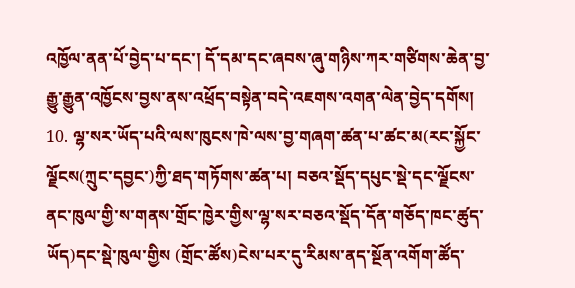འཁྱོལ་ནན་པོ་བྱེད་པ་དང་། དོ་དམ་དང་ཞབས་ཞུ་གཉིས་ཀར་གཙིགས་ཆེན་བྱ་རྒྱུ་རྒྱུན་འཁྱོངས་བྱས་ནས་འཕྲོད་བསྟེན་བདེ་འཇགས་འགན་ལེན་བྱེད་དགོས།
10. ལྷ་སར་ཡོད་པའི་ལས་ཁུངས་ཁེ་ལས་བྱ་གཞག་ཚན་པ་ཚང་མ(རང་སྐྱོང་ལྗོངས(ཀྲུང་དབྱང་)ཀྱི་ཐད་གཏོགས་ཚན་པ། བཅའ་སྡོད་དཔུང་སྡེ་དང་ལྗོངས་ནང་ཁུལ་གྱི་ས་གནས་གྲོང་ཁྱེར་གྱིས་ལྷ་སར་བཅའ་སྡོད་དོན་གཅོད་ཁང་ཚུད་ཡོད)དང་སྡེ་ཁུལ་གྱིས (གྲོང་ཚོས)ངེས་པར་དུ་རིམས་ནད་སྔོན་འགོག་ཚོད་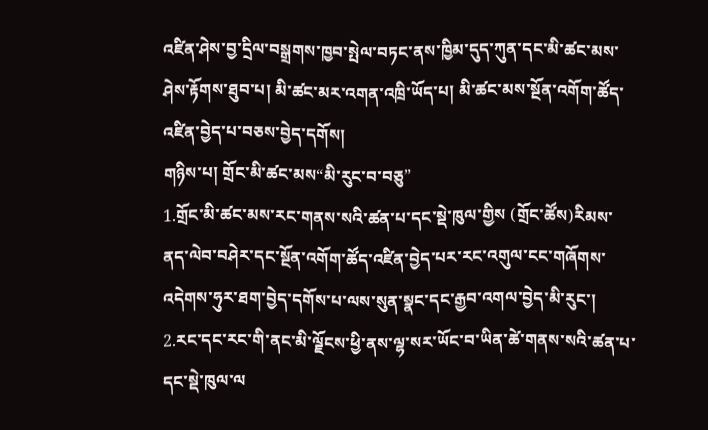འཛིན་ཤེས་བྱ་དྲིལ་བསྒྲགས་ཁྱབ་སྤེལ་བཏང་ནས་ཁྱིམ་དུད་ཀུན་དང་མི་ཚང་མས་ཤེས་རྟོགས་ཐུབ་པ། མི་ཚང་མར་འགན་འཁྲི་ཡོད་པ། མི་ཚང་མས་སྔོན་འགོག་ཚོད་འཛིན་བྱེད་པ་བཅས་བྱེད་དགོས།
གཉིས་པ། གྲོང་མི་ཚང་མས“མི་རུང་བ་བཅུ”
1.གྲོང་མི་ཚང་མས་རང་གནས་སའི་ཚན་པ་དང་སྡེ་ཁུལ་གྱིས (གྲོང་ཚོས)རིམས་ནད་ལེབ་བཤེར་དང་སྔོན་འགོག་ཚོད་འཛིན་བྱེད་པར་རང་འགུལ་ངང་གཞོགས་འདེགས་ཧུར་ཐག་བྱེད་དགོས་པ་ལས་སུན་སྣང་དང་རྒྱབ་འགལ་བྱེད་མི་རུང་།
2.རང་དང་རང་གི་ནང་མི་ལྗོངས་ཕྱི་ནས་ལྷ་སར་ཡོང་བ་ཡིན་ཚེ་གནས་སའི་ཚན་པ་དང་སྡེ་ཁུལ་ལ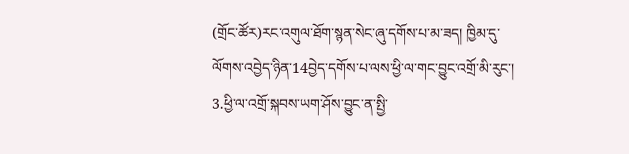(གྲོང་ཚོར)རང་འགུལ་ཐོག་སྙན་སེང་ཞུ་དགོས་པ་མ་ཟད། ཁྱིམ་དུ་ལོགས་འབྱེད་ཉིན་14བྱེད་དགོས་པ་ལས་ཕྱི་ལ་གང་བྱུང་འགྲོ་མི་རུང་།
3.ཕྱི་ལ་འགྲོ་སྐབས་ཡག་ཤོས་བྱུང་ན་སྤྱི་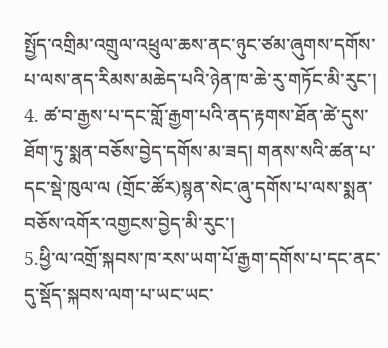སྤྱོད་འགྲིམ་འགྲུལ་འཕྲུལ་ཆས་ནང་ཉུང་ཙམ་ཞུགས་དགོས་པ་ལས་ནད་རིམས་མཆེད་པའི་ཉེན་ཁ་ཆེ་རུ་གཏོང་མི་རུང་།
4. ཚ་བ་རྒྱས་པ་དང་གློ་རྒྱག་པའི་ནད་རྟགས་ཐོན་ཚེ་དུས་ཐོག་ཏུ་སྨན་བཅོས་བྱེད་དགོས་མ་ཟད། གནས་སའི་ཚན་པ་དང་སྡེ་ཁུལ་ལ (གྲོང་ཚོར)སྙན་སེང་ཞུ་དགོས་པ་ལས་སྨན་བཅོས་འགོར་འགྱངས་བྱེད་མི་རུང་།
5.ཕྱི་ལ་འགྲོ་སྐབས་ཁ་རས་ཡག་པོ་རྒྱག་དགོས་པ་དང་ནང་དུ་སྡོད་སྐབས་ལག་པ་ཡང་ཡང་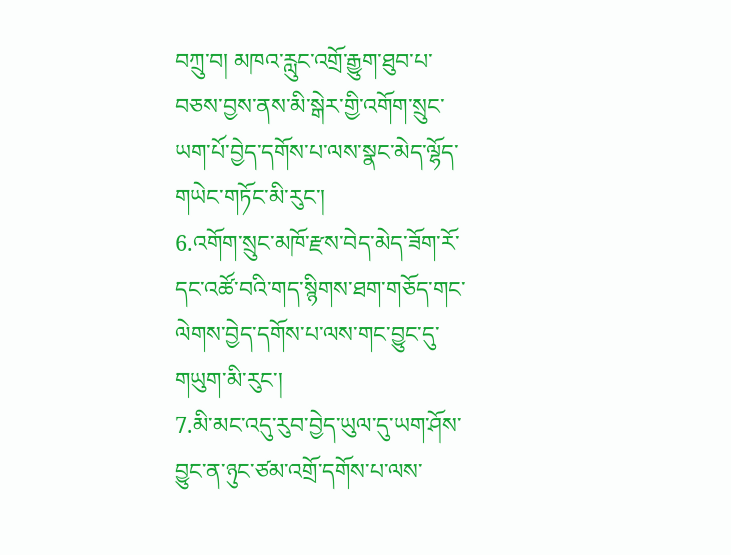བཀྲུ་བ། མཁའ་རླུང་འགྲོ་རྒྱུག་ཐུབ་པ་བཅས་བྱས་ནས་མི་སྒེར་གྱི་འགོག་སྲུང་ཡག་པོ་བྱེད་དགོས་པ་ལས་སྣང་མེད་ལྷོད་གཡེང་གཏོང་མི་རུང་།
6.འགོག་སྲུང་མཁོ་རྫས་བེད་མེད་ཟོག་རོ་དང་འཚོ་བའི་གད་སྙིགས་ཐག་གཅོད་གང་ལེགས་བྱེད་དགོས་པ་ལས་གང་བྱུང་དུ་གཡུག་མི་རུང་།
7.མི་མང་འདུ་རུབ་བྱེད་ཡུལ་དུ་ཡག་ཤོས་བྱུང་ན་ཉུང་ཙམ་འགྲོ་དགོས་པ་ལས་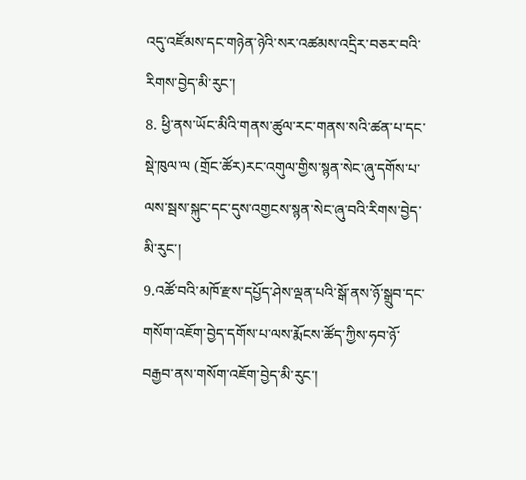འདུ་འཛོམས་དང་གཉེན་ཉེའི་སར་འཚམས་འདྲིར་བཅར་བའི་རིགས་བྱེད་མི་རུང་།
8. ཕྱི་ནས་ཡོང་མིའི་གནས་ཚུལ་རང་གནས་སའི་ཚན་པ་དང་སྡེ་ཁུལ་ལ (གྲོང་ཚོར)རང་འགུལ་གྱིས་སྙན་སེང་ཞུ་དགོས་པ་ལས་སྦས་སྐུང་དང་དུས་འགྱངས་སྙན་སེང་ཞུ་བའི་རིགས་བྱེད་མི་རུང་།
9.འཚོ་བའི་མཁོ་རྫས་དཔྱོད་ཤེས་ལྡན་པའི་སྒོ་ནས་ཉོ་སྒྲུབ་དང་གསོག་འཇོག་བྱེད་དགོས་པ་ལས་རྨོངས་ཚོད་ཀྱིས་ཧབ་ཉོ་བརྒྱབ་ནས་གསོག་འཇོག་བྱེད་མི་རུང་།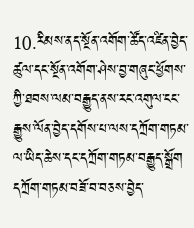10.རིམས་ནད་སྔོན་འགོག་ཚོད་འཛིན་བྱེད་ཚུལ་དང་སྔོན་འགོག་ཤེས་བྱ་གཞུང་ཕྱོགས་ཀྱི་ཐབས་ལམ་བརྒྱུད་ནས་རང་འགུལ་ངང་རྒྱུས་ལོན་བྱེད་དགོས་པ་ལས་དཀྲོག་གཏམ་ལ་ཡིད་ཆེས་དང་དཀྲོག་གཏམ་བརྒྱུད་སྒྲོག   དཀྲོག་གཏམ་བཟོ་བ་བཅས་བྱེད་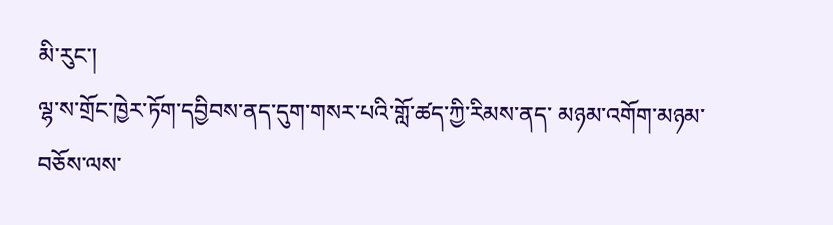མི་རུང་།
ལྷ་ས་གྲོང་ཁྱེར་ཏོག་དབྱིབས་ནད་དུག་གསར་པའི་གློ་ཚད་ཀྱི་རིམས་ནད་ མཉམ་འགོག་མཉམ་བཅོས་ལས་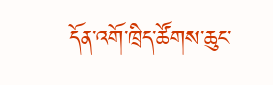དོན་འགོ་ཁྲིད་ཚོགས་ཆུང་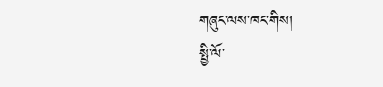གཞུང་ལས་ཁང་གིས།
སྤྱི་ལོ་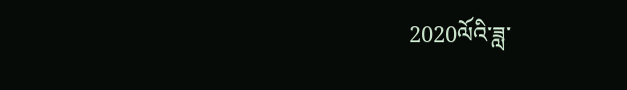2020ལོའི་ཟླ་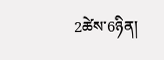2ཚེས་6ཉིན།